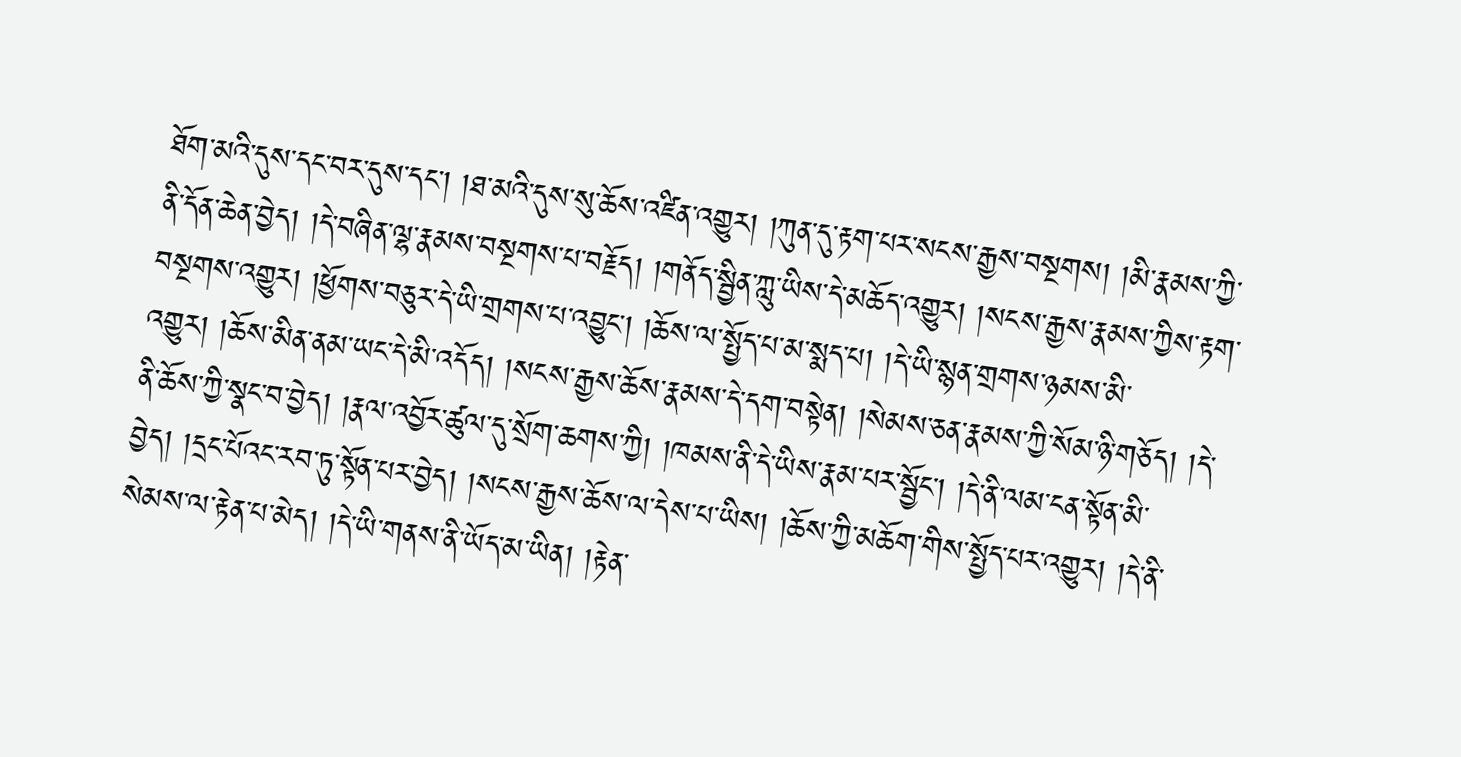ཐོག་མའི་དུས་དང་བར་དུས་དང་། །ཐ་མའི་དུས་སུ་ཆོས་འཛིན་འགྱུར། །ཀུན་དུ་རྟག་པར་སངས་རྒྱས་བསྔགས། །མི་རྣམས་ཀྱི་ནི་དོན་ཆེན་བྱེད། །དེ་བཞིན་ལྷ་རྣམས་བསྔགས་པ་བརྗོད། །གནོད་སྦྱིན་ཀླུ་ཡིས་དེ་མཆོད་འགྱུར། །སངས་རྒྱས་རྣམས་ཀྱིས་རྟག་བསྔགས་འགྱུར། །ཕྱོགས་བཅུར་དེ་ཡི་གྲགས་པ་འབྱུང་། །ཆོས་ལ་སྤྱོད་པ་མ་སྨད་པ། །དེ་ཡི་སྙན་གྲགས་ཉམས་མི་འགྱུར། །ཆོས་མིན་ནམ་ཡང་དེ་མི་འདོད། །སངས་རྒྱས་ཆོས་རྣམས་དེ་དག་བསྟེན། །སེམས་ཅན་རྣམས་ཀྱི་སོམ་ཉི་གཅོད། །དེ་ནི་ཆོས་ཀྱི་སྣང་བ་བྱེད། །རྣལ་འབྱོར་ཚུལ་དུ་སྲོག་ཆགས་ཀྱི། །ཁམས་ནི་དེ་ཡིས་རྣམ་པར་སྦྱོང་། །དེ་ནི་ལམ་ངན་སྟོན་མི་བྱེད། །དྲང་པོའང་རབ་ཏུ་སྟོན་པར་བྱེད། །སངས་རྒྱས་ཆོས་ལ་དེས་པ་ཡིས། །ཆོས་ཀྱི་མཆོག་གིས་སྤྱོད་པར་འགྱུར། །དེ་ནི་སེམས་ལ་རྟེན་པ་མེད། །དེ་ཡི་གནས་ནི་ཡོད་མ་ཡིན། །རྟེན་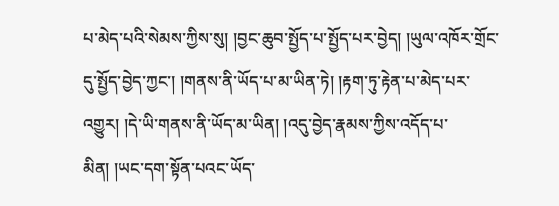པ་མེད་པའི་སེམས་ཀྱིས་སུ། །བྱང་ཆུབ་སྤྱོད་པ་སྤྱོད་པར་བྱེད། །ཡུལ་འཁོར་གྲོང་དུ་སྤྱོད་བྱེད་ཀྱང་། །གནས་ནི་ཡོད་པ་མ་ཡིན་ཏེ། །རྟག་ཏུ་རྟེན་པ་མེད་པར་འགྱུར། །དེ་ཡི་གནས་ནི་ཡོད་མ་ཡིན། །འདུ་བྱེད་རྣམས་ཀྱིས་འདོད་པ་མིན། །ཡང་དག་སྟོན་པའང་ཡོད་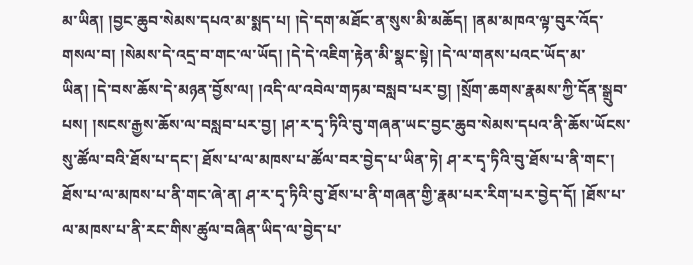མ་ཡིན། །བྱང་ཆུབ་སེམས་དཔའ་མ་སྨད་པ། །དེ་དག་མཐོང་ན་སུས་མི་མཆོད། །ནམ་མཁའ་ལྟ་བུར་འོད་གསལ་བ། །སེམས་དེ་འདྲ་བ་གང་ལ་ཡོད། །དེ་དེ་འཇིག་རྟེན་མི་སྣང་སྟེ། །དེ་ལ་གནས་པའང་ཡོད་མ་ཡིན། །དེ་བས་ཆོས་དེ་མཉན་བྱོས་ལ། །འདི་ལ་འབེལ་གཏམ་བསླབ་པར་བྱ། །སྲོག་ཆགས་རྣམས་ཀྱི་དོན་སྒྲུབ་པས། །སངས་རྒྱས་ཆོས་ལ་བསླབ་པར་བྱ། །ཤ་ར་དྭ་ཏིའི་བུ་གཞན་ཡང་བྱང་ཆུབ་སེམས་དཔའ་ནི་ཆོས་ཡོངས་སུ་ཚོལ་བའི་ཐོས་པ་དང་། ཐོས་པ་ལ་མཁས་པ་ཚོལ་བར་བྱེད་པ་ཡིན་ཏེ། ཤ་ར་དྭ་ཏིའི་བུ་ཐོས་པ་ནི་གང་། ཐོས་པ་ལ་མཁས་པ་ནི་གང་ཞེ་ན། ཤ་ར་དྭ་ཏིའི་བུ་ཐོས་པ་ནི་གཞན་གྱི་རྣམ་པར་རིག་པར་བྱེད་དོ། །ཐོས་པ་ལ་མཁས་པ་ནི་རང་གིས་ཚུལ་བཞིན་ཡིད་ལ་བྱེད་པ་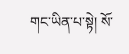གང་ཡིན་པ་སྟེ། སོ་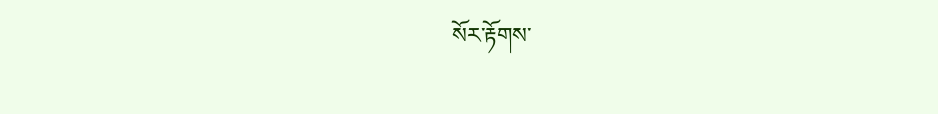སོར་རྟོགས་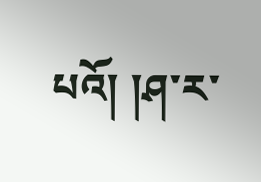པའོ། །ཤ་ར་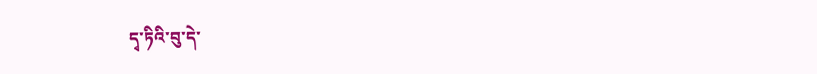དྭ་ཏིའི་བུ་དེ་